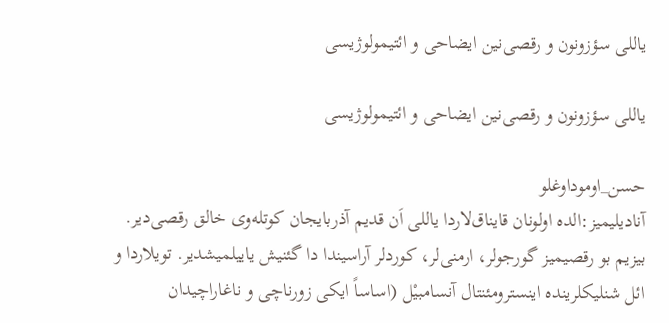یاللی سؤزونون و رقصی‌نین ایضاحی و ائتیمولوژیسی

یاللی سؤزونون و رقصی‌نین ایضاحی و ائتیمولوژیسی

حسن_اوموداوغلو
آنادیلیمیز:الده اولونان قایناق‌لاردا یاللی اَن قدیم آذربایجان کوتله‌وی خالق رقصی‌دیر. بیزیم بو رقصیمیز گورجولر، ارمنی‌لر، کوردلر آراسیندا دا گئنیش یاییلمیشدیر. تویلاردا و ائل شنلیکلرینده اینسترومئنتال آنسامبیْل (اساساً ایکی زورناچی و ناغاراچیدان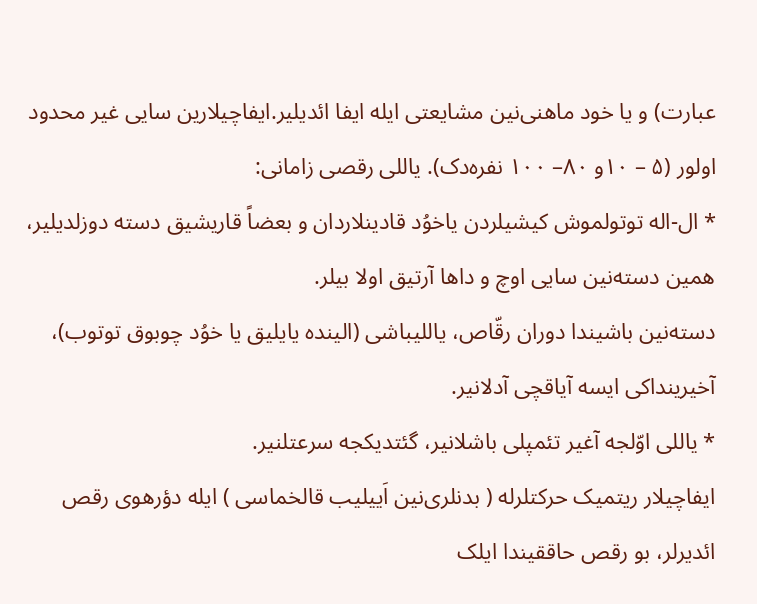عبارت) و یا خود ماهنی‌نین مشایعتی ایله ایفا ائدیلیر.ایفاچیلارین سایی غیر محدود اولور (۵ – ۱۰و ۸۰– ۱۰۰ نفره‌دک). یاللی رقصی زامانی:
* ال‌-اله توتولموش کیشیلردن یاخوُد قادینلاردان و بعضاً قاریشیق دسته دوزلدیلیر، همین دسته‌نین سایی اوچ و داها آرتیق‌ اولا بیلر.
دسته‌نین باشیندا دوران رقّاص، یاللیباشی (الینده یایلیق یا خوُد چوبوق توتوب)، آخیرینداکی ایسه آیاقچی آدلانیر.
* یاللی اوّلجه آغیر تئمپلی باشلانیر، گئتدیکجه سرعتلنیر.
ایفاچیلار ریتمیک حرکتلرله ( بدنلری‌نین اَییلیب قالخماسی ) ایله دؤرهوی رقص ائدیرلر، بو رقص حاققیندا ایلک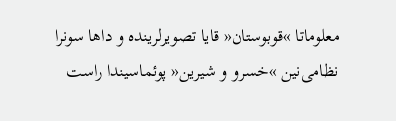معلوماتا »قوبوستان« قایا تصویرلرینده و داها سونرا نظامی‌نین »خسرو و شیرین« پوئماسیندا راست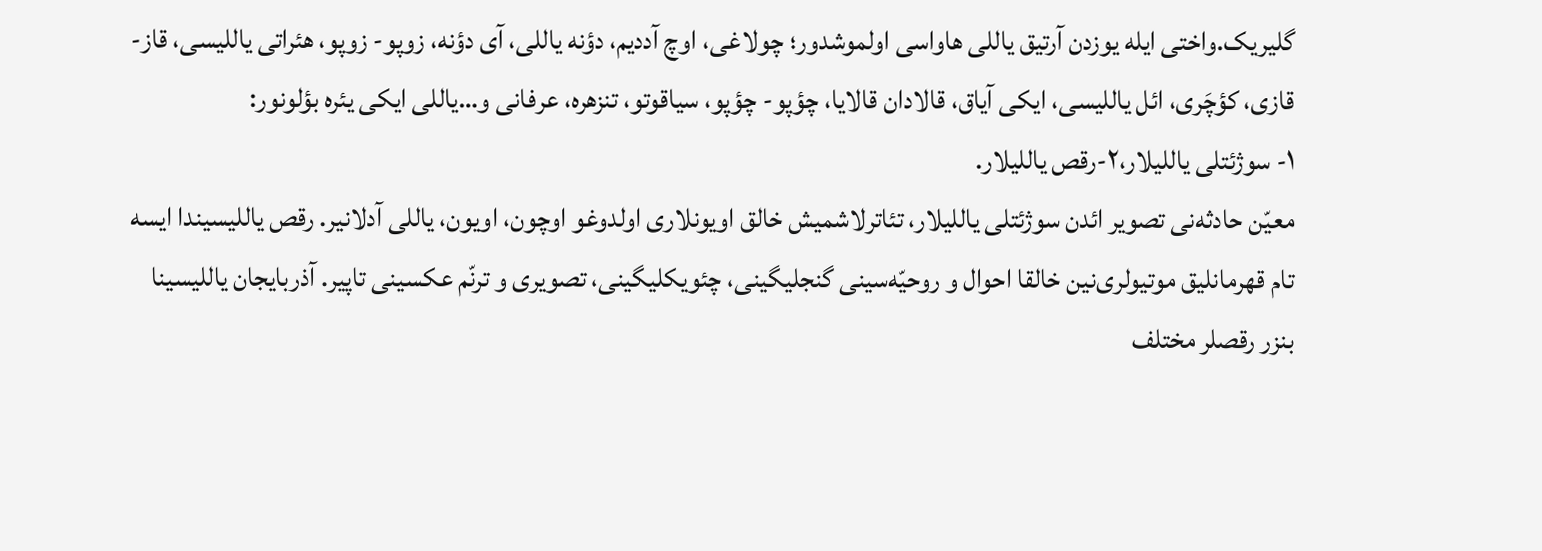گلیریک.واختی ایله یوزدن آرتیق یاللی هاواسی اولموشدور؛ چولاغی، اوچ آددیم، دؤنه یاللی، آی دؤنه، زوپو- زوپو، هئراتی یاللیسی، قاز- قازی، کؤچَری، ائل یاللیسی، ایکی آیاق، قالادان قالایا، چؤپو- چؤپو، سیاقوتو، تنزهره، عرفانی و…یاللی ایکی یئره بؤلونور:
۱- سوژئتلی یاللیلار،۲-رقص یاللیلار.
معیّن حادثه‌نی تصویر ائدن سوژئتلی یاللیلار، تئاترلاشمیش خالق اویونلاری اولدوغو اوچون، اویون، یاللی آدلانیر. رقص یاللیسیندا ایسه تام قهرمانلیق موتیولری‌نین خالقا احوال و روحیّه‌سینی گنجلیگینی، چئویکلیگینی، تصویری و ترنّم عکسینی تاپیر. آذربایجان یاللیسینا بنزر رقصلر مختلف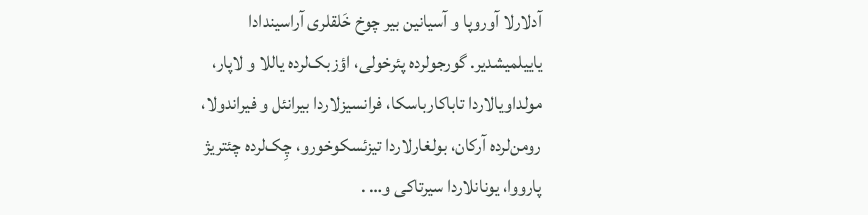آدلارلا آوروپا و آسیانین بیر چوخ خَلقلری آراسیندادا یاییلمیشدیر. گورجولرده پئرخولی، اؤزبک‌لرده یاللا و لاپار، مولداویالاردا تاباکارباسکا، فرانسیزلاردا بیرانئل و فیراندولا، رومن‌لرده آرکان، بولغارلاردا تیزئسکوخورو، چِک‌لرده چئتریژ پارووا، یونانلاردا سیرتاکی و… .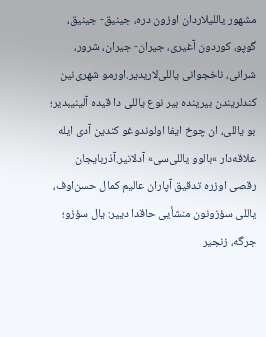مشهور یاللیلاردان اوزون دره، جینیق- جینیق، گوپو، کوردون آغیری، جیران- جیران، شرور، شرانی، ناخجوانی یاللی‌لاریدیر.اورمو شهری‌نین کندلریندن بیرینده بیر نوع یاللی دا قیده آلینیبدیر؛ بو یاللی، ان چوخ ایفا اولوندوغو کندین آدی ایله علاقه‌دار »بالوو یاللی‌سی» آدلا‌نیر.آذربایجان رقصی اوزره تدقیق آپاران عالیم کمال حسن‌اوف، یاللی سؤزونون منشأیی حاقدا دییر: یال سؤزو؛ جرگه، زنجیر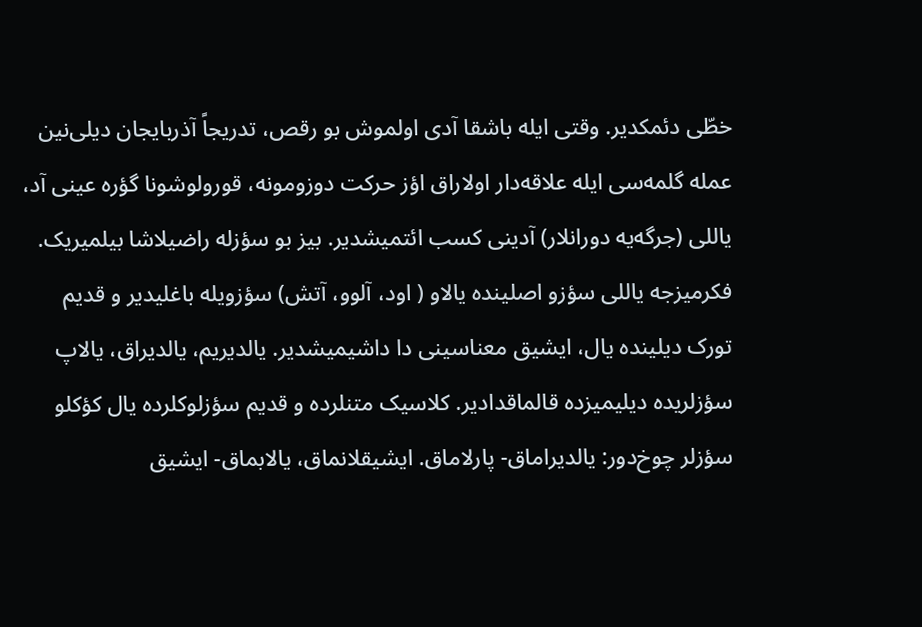خطّی دئمکدیر. وقتی ایله باشقا آدی اولموش بو رقص، تدریجاً آذربایجان دیلی‌نین عمله گلمه‌سی ایله علاقه‌دار اولاراق اؤز حرکت دوزومونه، قورولوشونا گؤره عینی آد، یاللی (جرگه‌یه دورانلار) آدینی کسب ائتمیشدیر. بیز بو سؤزله راضیلاشا بیلمیریک. فکرمیزجه یاللی سؤزو اصلینده یالاو ( اود، آلوو، آتش) سؤزویله باغلیدیر و قدیم تورک دیلینده یال، ایشیق معناسینی دا داشیمیشدیر. یالدیریم، یالدیراق، یالاپ سؤزلریده دیلیمیزده قالماقدادیر. کلاسیک متنلرده و قدیم سؤزلوکلرده یال کؤکلو سؤزلر چوخ‌دور: یالدیراماق- پارلاماق. ایشیقلانماق، یالابماق- ایشیق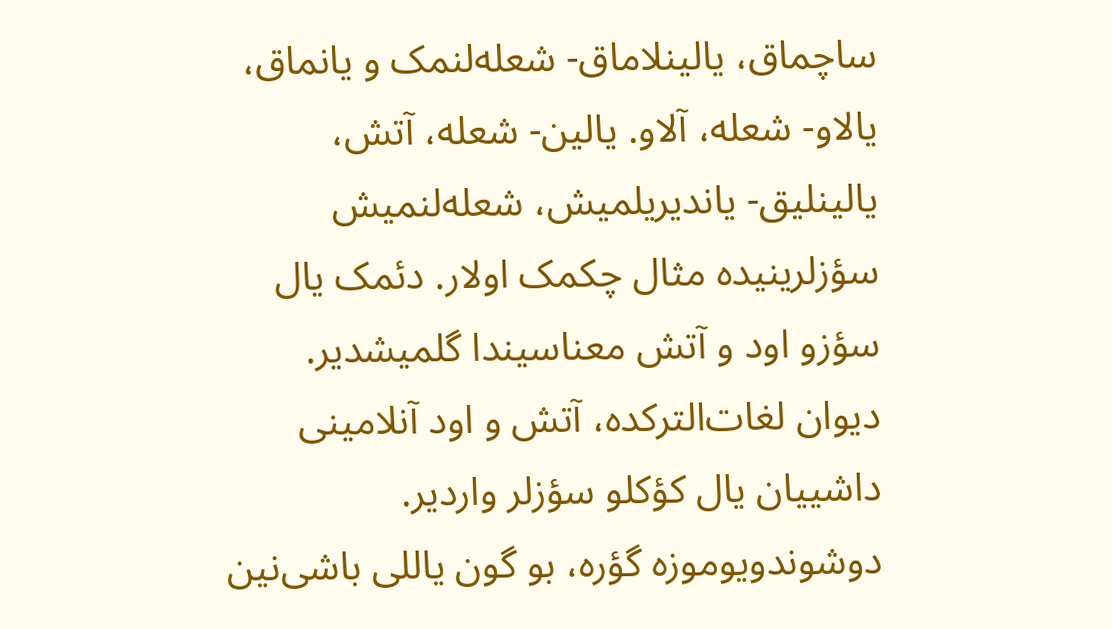ساچماق، یالینلاماق- شعله‌لنمک و یانماق، یالاو- شعله، آلاو. یالین- شعله، آتش، یالینلیق- یاندیریلمیش، شعله‌لنمیش سؤزلرینیده مثال چکمک اولار. دئمک یال سؤزو اود و آتش معناسیندا گلمیشدیر. دیوان لغات‌الترکده، آتش و اود آنلامینی داشییان یال کؤکلو سؤزلر واردیر. دوشوندویوموزه گؤره، بو گون یاللی باشی‌نین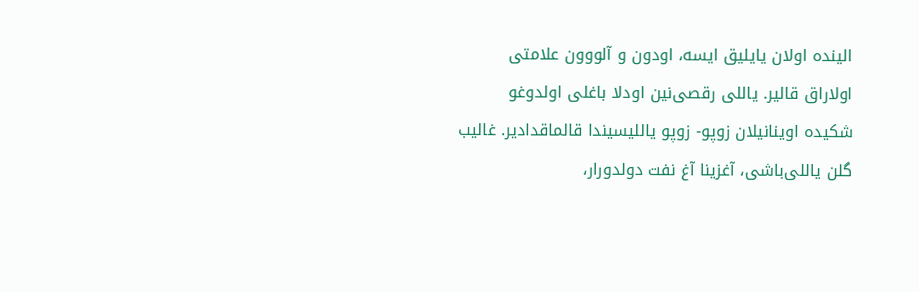الینده اولان یایلیق ایسه، اودون و آلووون علامتی اولاراق قالیر. یاللی رقصی‌نین اودلا باغلی اولدوغو شکیده اوینانیلان زوپو- زوپو یاللیسیندا قالماقدادیر. غالیب گلن یاللی‌باشی، آغزینا آغ نفت دولدورار،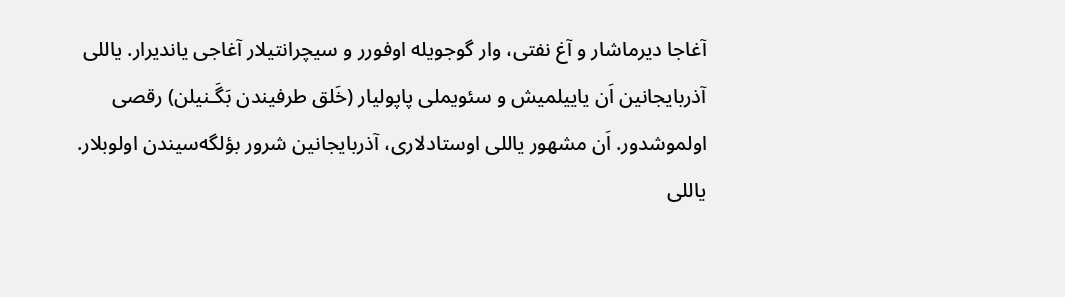آغاجا دیرماشار و آغ نفتی، وار گوجویله اوفورر و سیچرانتیلار آغاجی یاندیرار. یاللی آذربایجانین اَن یاییلمیش و سئویملی پاپولیار (خَلق طرفیندن بَگَـنیلن) رقصی اولموشدور. اَن مشهور یاللی اوستادلاری، آذربایجانین شرور بؤلگه‌سیندن اولوبلار. یاللی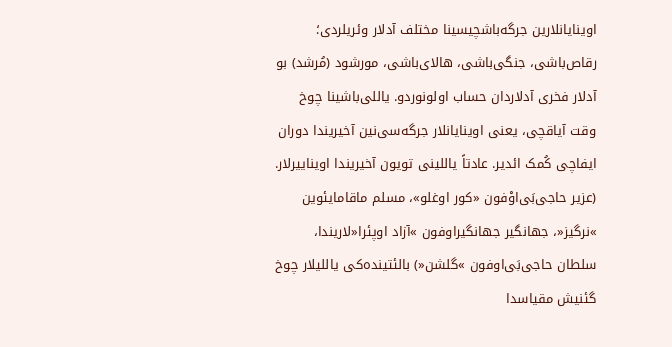اوینایانلارین جرگه‌باشچیسینا مختلف آدلار وئریلردی؛ رقاص‌باشی، جنگی‌باشی، هالای‌باشی، مورشود (مُرشد) بو آدلار فخری آدلاردان حساب اولونوردو. یاللی‌باشینا چوخ وقت آیاقچی، یعنی اوینایانلار جرگه‌سی‌نین آخیریندا دوران ایفاچی کُمک ائدیر. عادتاً یاللینی تویون آخیریندا اویناییرلار. (عزیر حاجی‌بَی‌اوْفون «کور اوغلو»، مسلم ماقامایئوین »نرگیز«، جهانگیر جهانگیراوفون »آزاد اوپئرا«لاریندا، سلطان حاجی‌بَی‌اوفون »گلشن«) بالئتینده‌کی یاللیلار چوخ گئنیش مقیاسدا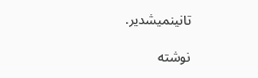تانینمیشدیر.

نوشته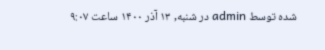شده توسط admin در شنبه, ۱۳ آذر ۱۴۰۰ ساعت ۹:۰۷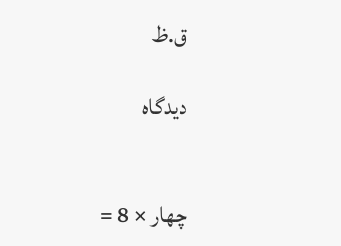ق.ظ

دیدگاه


چهار × 8 =